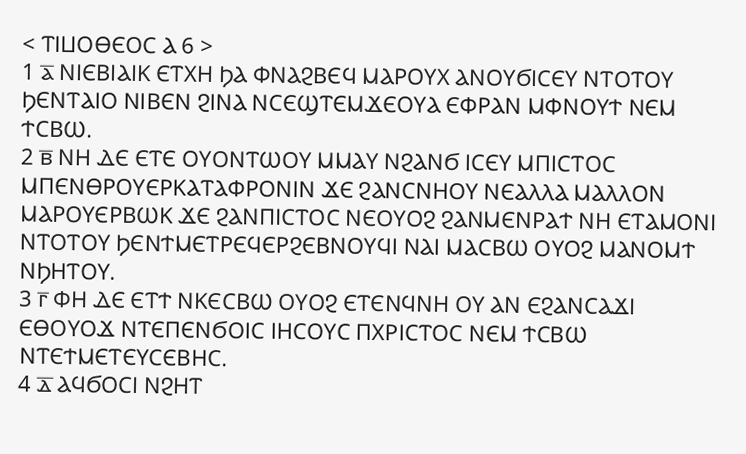< ⲦⲒⳘⲞⲐⲈⲞⲤ Ⲁ 6 >
1 ⲁ̅ ⲚⲒⲈⲂⲒⲀⲒⲔ ⲈⲦⲬⲎ ϦⲀ ⲪⲚⲀϨⲂⲈϤ ⲘⲀⲢⲞⲨⲬ ⲀⲚⲞⲨϬⲒⲤⲈⲨ ⲚⲦⲞⲦⲞⲨ ϦⲈⲚⲦⲀⲒⲞ ⲚⲒⲂⲈⲚ ϨⲒⲚⲀ ⲚⲤⲈϢⲦⲈⲘϪⲈⲞⲨⲀ ⲈⲪⲢⲀⲚ ⲘⲪⲚⲞⲨϮ ⲚⲈⲘ ϮⲤⲂⲰ.
2 ⲃ̅ ⲚⲎ ⲆⲈ ⲈⲦⲈ ⲞⲨⲞⲚⲦⲰⲞⲨ ⲘⲘⲀⲨ ⲚϨⲀⲚϬ ⲒⲤⲈⲨ ⲘⲠⲒⲤⲦⲞⲤ ⲘⲠⲈⲚⲐⲢⲞⲨⲈⲢⲔⲀⲦⲀⲪⲢⲞⲚⲒⲚ ϪⲈ ϨⲀⲚⲤⲚⲎⲞⲨ ⲚⲈⲀⲖⲖⲀ ⲘⲀⲖⲖⲞⲚ ⲘⲀⲢⲞⲨⲈⲢⲂⲰⲔ ϪⲈ ϨⲀⲚⲠⲒⲤⲦⲞⲤ ⲚⲈⲞⲨⲞϨ ϨⲀⲚⲘⲈⲚⲢⲀϮ ⲚⲎ ⲈⲦⲀⲘⲞⲚⲒ ⲚⲦⲞⲦⲞⲨ ϦⲈⲚϮⲘⲈⲦⲢⲈϤⲈⲢϨⲈⲂⲚⲞⲨϤⲒ ⲚⲀⲒ ⲘⲀⲤⲂⲰ ⲞⲨⲞϨ ⲘⲀⲚⲞⲘϮ ⲚϦⲎⲦⲞⲨ.
3 ⲅ̅ ⲪⲎ ⲆⲈ ⲈⲦϮ ⲚⲔⲈⲤⲂⲰ ⲞⲨⲞϨ ⲈⲦⲈⲚϤⲚⲎ ⲞⲨ ⲀⲚ ⲈϨⲀⲚⲤⲀϪⲒ ⲈⲐⲞⲨⲞϪ ⲚⲦⲈⲠⲈⲚϬⲞⲒⲤ ⲒⲎⲤⲞⲨⲤ ⲠⲬⲢⲒⲤⲦⲞⲤ ⲚⲈⲘ ϮⲤⲂⲰ ⲚⲦⲈϮⲘⲈⲦⲈⲨⲤⲈⲂⲎⲤ.
4 ⲇ̅ ⲀϤϬⲞⲤⲒ ⲚϨⲎⲦ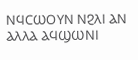ⲚϤⲤⲰⲞⲨⲚ ⲚϨⲖⲒ ⲀⲚ ⲀⲖⲖⲀ ⲀϤϢⲰⲚⲒ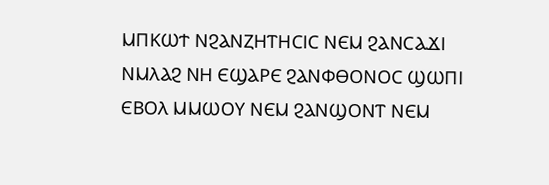ⲘⲠⲔⲰϮ ⲚϨⲀⲚⲌⲎⲦⲎⲤⲒⲤ ⲚⲈⲘ ϨⲀⲚⲤⲀϪⲒ ⲚⲘⲖⲀϨ ⲚⲎ ⲈϢⲀⲢⲈ ϨⲀⲚⲪⲐⲞⲚⲞⲤ ϢⲰⲠⲒ ⲈⲂⲞⲖ ⲘⲘⲰⲞⲨ ⲚⲈⲘ ϨⲀⲚϢⲞⲚⲦ ⲚⲈⲘ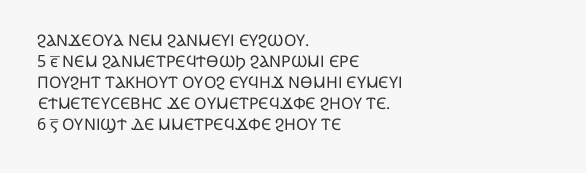ϨⲀⲚϪⲈⲞⲨⲀ ⲚⲈⲘ ϨⲀⲚⲘⲈⲨⲒ ⲈⲨϨⲰⲞⲨ.
5 ⲉ̅ ⲚⲈⲘ ϨⲀⲚⲘⲈⲦⲢⲈϤϮⲐⲰϦ ϨⲀⲚⲢⲰⲘⲒ ⲈⲢⲈ ⲠⲞⲨϨⲎⲦ ⲦⲀⲔⲎⲞⲨⲦ ⲞⲨⲞϨ ⲈⲨϤⲎϪ ⲚⲐⲘⲎⲒ ⲈⲨⲘⲈⲨⲒ ⲈϮⲘⲈⲦⲈⲨⲤⲈⲂⲎⲤ ϪⲈ ⲞⲨⲘⲈⲦⲢⲈϤϪⲪⲈ ϨⲎⲞⲨ ⲦⲈ.
6 ⲋ̅ ⲞⲨⲚⲒϢϮ ⲆⲈ ⲘⲘⲈⲦⲢⲈϤϪⲪⲈ ϨⲎⲞⲨ ⲦⲈ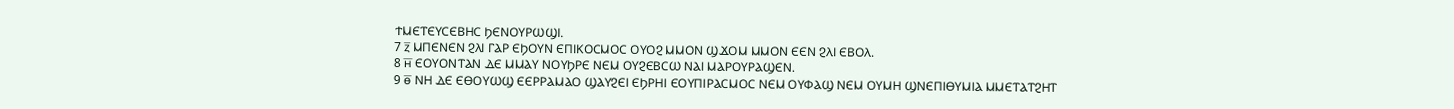ϮⲘⲈⲦⲈⲨⲤⲈⲂⲎⲤ ϦⲈⲚⲞⲨⲢⲰϢⲒ.
7 ⲍ̅ ⲘⲠⲈⲚⲈⲚ ϨⲖⲒ ⲄⲀⲢ ⲈϦⲞⲨⲚ ⲈⲠⲒⲔⲞⲤⲘⲞⲤ ⲞⲨⲞϨ ⲘⲘⲞⲚ ϢϪⲞⲘ ⲘⲘⲞⲚ ⲈⲈⲚ ϨⲖⲒ ⲈⲂⲞⲖ.
8 ⲏ̅ ⲈⲞⲨⲞⲚⲦⲀⲚ ⲆⲈ ⲘⲘⲀⲨ ⲚⲞⲨϦⲢⲈ ⲚⲈⲘ ⲞⲨϨⲈⲂⲤⲰ ⲚⲀⲒ ⲘⲀⲢⲞⲨⲢⲀϢⲈⲚ.
9 ⲑ̅ ⲚⲎ ⲆⲈ ⲈⲐⲞⲨⲰϢ ⲈⲈⲢⲢⲀⲘⲀⲞ ϢⲀⲨϨⲈⲒ ⲈϦⲢⲎⲒ ⲈⲞⲨⲠⲒⲢⲀⲤⲘⲞⲤ ⲚⲈⲘ ⲞⲨⲪⲀϢ ⲚⲈⲘ ⲞⲨⲘⲎ ϢⲚⲈⲠⲒⲐⲨⲘⲒⲀ ⲘⲘⲈⲦⲀⲦϨⲎⲦ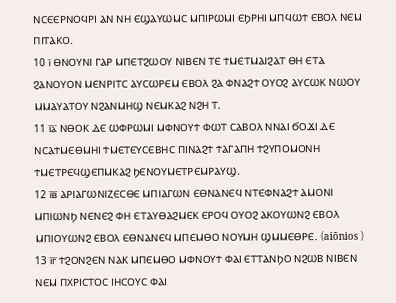ⲚⲤⲈⲈⲢⲚⲞϤⲢⲒ ⲀⲚ ⲚⲎ ⲈϢⲀⲨⲰⲘⲤ ⲘⲠⲒⲢⲰⲘⲒ ⲈϦⲢⲎⲒ ⲘⲠϤⲰϮ ⲈⲂⲞⲖ ⲚⲈⲘ ⲠⲒⲦⲀⲔⲞ.
10 ⲓ̅ ⲐⲚⲞⲨⲚⲒ ⲄⲀⲢ ⲘⲠⲈⲦϨⲰⲞⲨ ⲚⲒⲂⲈⲚ ⲦⲈ ϮⲘⲈⲦⲘⲀⲒϨⲀⲦ ⲐⲎ ⲈⲦⲀ ϨⲀⲚⲞⲨⲞⲚ ⲘⲈⲚⲢⲒⲦⲤ ⲀⲨⲤⲰⲢⲈⲘ ⲈⲂⲞⲖ ϨⲀ ⲪⲚⲀϨϮ ⲞⲨⲞϨ ⲀⲨⲤⲰⲔ ⲚⲰⲞⲨ ⲘⲘⲀⲨⲀⲦⲞⲨ ⲚϨⲀⲚⲘⲎϢ ⲚⲈⲘⲔⲀϨ ⲚϨⲎ Ⲧ.
11 ⲓ̅ⲁ̅ ⲚⲐⲞⲔ ⲆⲈ ⲰⲪⲢⲰⲘⲒ ⲘⲪⲚⲞⲨϮ ⲪⲰⲦ ⲤⲀⲂⲞⲖ ⲚⲚⲀⲒ ϬⲞϪⲒ ⲆⲈ ⲚⲤⲀϮⲘⲈⲐⲘⲎⲒ ϮⲘⲈⲦⲈⲨⲤⲈⲂⲎⲤ ⲠⲒⲚⲀϨϮ ϮⲀⲄⲀⲠⲎ ϮϨⲨⲠⲞⲘⲞⲚⲎ ϮⲘⲈⲦⲢⲈϤϢⲈⲠⲘⲔⲀϨ ϦⲈⲚⲞⲨⲘⲈⲦⲢⲈⲘⲢⲀⲨϢ.
12 ⲓ̅ⲃ̅ ⲀⲢⲒⲀⲄⲰⲚⲒⲌⲈⲤⲐⲈ ⲘⲠⲒⲀⲄⲰⲚ ⲈⲐⲚⲀⲚⲈϤ ⲚⲦⲈⲪⲚⲀϨϮ ⲀⲘⲞⲚⲒ ⲘⲠⲒⲰⲚϦ ⲚⲈⲚⲈϨ ⲪⲎ ⲈⲦⲀⲨⲐⲀϨⲘⲈⲔ ⲈⲢⲞϤ ⲞⲨⲞϨ ⲀⲔⲞⲨⲰⲚϨ ⲈⲂⲞⲖ ⲘⲠⲒⲞⲨⲰⲚϨ ⲈⲂⲞⲖ ⲈⲐⲚⲀⲚⲈϤ ⲘⲠⲈⲘⲐⲞ ⲚⲞⲨⲘⲎ ϢⲘⲘⲈⲐⲢⲈ. (aiōnios )
13 ⲓ̅ⲅ̅ ϮϨⲞⲚϨⲈⲚ ⲚⲀⲔ ⲘⲠⲈⲘⲐⲞ ⲘⲪⲚⲞⲨϮ ⲪⲀⲒ ⲈⲦⲦⲀⲚϦⲞ ⲚϨⲰⲂ ⲚⲒⲂⲈⲚ ⲚⲈⲘ ⲠⲬⲢⲒⲤⲦⲞⲤ ⲒⲎⲤⲞⲨⲤ ⲪⲀⲒ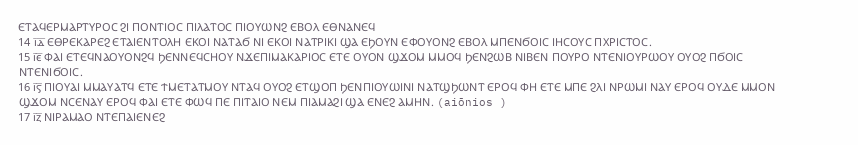ⲈⲦⲀϤⲈⲢⲘⲀⲢⲦⲨⲢⲞⲤ ϨⲒ ⲠⲞⲚⲦⲒⲞⲤ ⲠⲒⲖⲀⲦⲞⲤ ⲠⲒⲞⲨⲰⲚϨ ⲈⲂⲞⲖ ⲈⲐⲚⲀⲚⲈϤ
14 ⲓ̅ⲇ̅ ⲈⲐⲢⲈⲔⲀⲢⲈϨ ⲈⲦⲀⲒⲈⲚⲦⲞⲖⲎ ⲈⲔⲞⲒ ⲚⲀⲦⲀϬ ⲚⲒ ⲈⲔⲞⲒ ⲚⲀⲦⲢⲒⲔⲒ ϢⲀ ⲈϦⲞⲨⲚ ⲈⲪⲞⲨⲞⲚϨ ⲈⲂⲞⲖ ⲘⲠⲈⲚϬⲞⲒⲤ ⲒⲎⲤⲞⲨⲤ ⲠⲬⲢⲒⲤⲦⲞⲤ.
15 ⲓ̅ⲉ̅ ⲪⲀⲒ ⲈⲦⲈϤⲚⲀⲞⲨⲞⲚϨϤ ϦⲈⲚⲚⲈϤⲤⲎⲞⲨ ⲚϪⲈⲠⲒⲘⲀⲔⲀⲢⲒⲞⲤ ⲈⲦⲈ ⲞⲨⲞⲚ ϢϪⲞⲘ ⲘⲘⲞϤ ϦⲈⲚϨⲰⲂ ⲚⲒⲂⲈⲚ ⲠⲞⲨⲢⲞ ⲚⲦⲈⲚⲒⲞⲨⲢⲰⲞⲨ ⲞⲨⲞϨ ⲠϬⲞⲒⲤ ⲚⲦⲈⲚⲒϬⲞⲒⲤ.
16 ⲓ̅ⲋ̅ ⲠⲒⲞⲨⲀⲒ ⲘⲘⲀⲨⲀⲦϤ ⲈⲦⲈ ϮⲘⲈⲦⲀⲦⲘⲞⲨ ⲚⲦⲀϤ ⲞⲨⲞϨ ⲈⲦϢⲞⲠ ϦⲈⲚⲠⲒⲞⲨⲰⲒⲚⲒ ⲚⲀⲦϢϦⲰⲚⲦ ⲈⲢⲞϤ ⲪⲎ ⲈⲦⲈ ⲘⲠⲈ ϨⲖⲒ ⲚⲢⲰⲘⲒ ⲚⲀⲨ ⲈⲢⲞϤ ⲞⲨⲆⲈ ⲘⲘⲞⲚ ϢϪⲞⲘ ⲚⲤⲈⲚⲀⲨ ⲈⲢⲞϤ ⲪⲀⲒ ⲈⲦⲈ ⲪⲰϤ ⲠⲈ ⲠⲒⲦⲀⲒⲞ ⲚⲈⲘ ⲠⲒⲀⲘⲀϨⲒ ϢⲀ ⲈⲚⲈϨ ⲀⲘⲎⲚ. (aiōnios )
17 ⲓ̅ⲍ̅ ⲚⲒⲢⲀⲘⲀⲞ ⲚⲦⲈⲠⲀⲒⲈⲚⲈϨ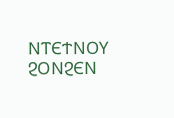ⲚⲦⲈϮⲚⲞⲨ ϨⲞⲚϨⲈⲚ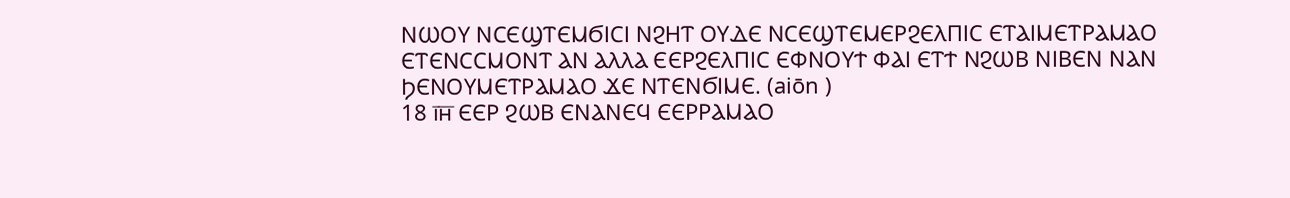ⲚⲰⲞⲨ ⲚⲤⲈϢⲦⲈⲘϬⲒⲤⲒ ⲚϨⲎⲦ ⲞⲨⲆⲈ ⲚⲤⲈϢⲦⲈⲘⲈⲢϨⲈⲖⲠⲒⲤ ⲈⲦⲀⲒⲘⲈⲦⲢⲀⲘⲀⲞ ⲈⲦⲈⲚⲤⲤⲘⲞⲚⲦ ⲀⲚ ⲀⲖⲖⲀ ⲈⲈⲢϨⲈⲖⲠⲒⲤ ⲈⲪⲚⲞⲨϮ ⲪⲀⲒ ⲈⲦϮ ⲚϨⲰⲂ ⲚⲒⲂⲈⲚ ⲚⲀⲚ ϦⲈⲚⲞⲨⲘⲈⲦⲢⲀⲘⲀⲞ ϪⲈ ⲚⲦⲈⲚϬⲒⲘⲈ. (aiōn )
18 ⲓ̅ⲏ̅ ⲈⲈⲢ ϨⲰⲂ ⲈⲚⲀⲚⲈϤ ⲈⲈⲢⲢⲀⲘⲀⲞ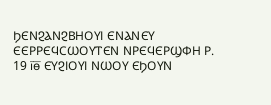ϦⲈⲚϨⲀⲚϨⲂⲎⲞⲨⲒ ⲈⲚⲀⲚⲈⲨ ⲈⲈⲢⲢⲈϤⲤⲰⲞⲨⲦⲈⲚ ⲚⲢⲈϤⲈⲢϢⲪⲎ Ⲣ.
19 ⲓ̅ⲑ̅ ⲈⲨϨⲒⲞⲨⲒ ⲚⲰⲞⲨ ⲈϦⲞⲨⲚ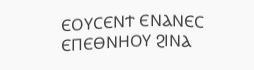ⲈⲞⲨⲤⲈⲚϮ ⲈⲚⲀⲚⲈⲤ ⲈⲠⲈⲐⲚⲎⲞⲨ ϨⲒⲚⲀ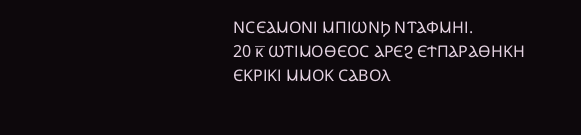ⲚⲤⲈⲀⲘⲞⲚⲒ ⲘⲠⲒⲰⲚϦ ⲚⲦⲀⲪⲘⲎⲒ.
20 ⲕ̅ ⲰⲦⲒⲘⲞⲐⲈⲞⲤ ⲀⲢⲈϨ ⲈϮⲠⲀⲢⲀⲐⲎⲔⲎ ⲈⲔⲢⲒⲔⲒ ⲘⲘⲞⲔ ⲤⲀⲂⲞⲖ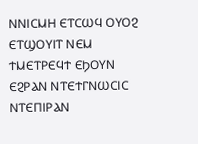ⲚⲚⲒⲤⲘⲎ ⲈⲦⲤⲰϤ ⲞⲨⲞϨ ⲈⲦϢⲞⲨⲒⲦ ⲚⲈⲘ ϮⲘⲈⲦⲢⲈϤϮ ⲈϦⲞⲨⲚ ⲈϨⲢⲀⲚ ⲚⲦⲈϮⲄⲚⲰⲤⲒⲤ ⲚⲦⲈⲠⲒⲢⲀⲚ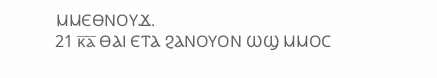ⲘⲘⲈⲐⲚⲞⲨϪ.
21 ⲕ̅ⲁ̅ ⲐⲀⲒ ⲈⲦⲀ ϨⲀⲚⲞⲨⲞⲚ ⲰϢ ⲘⲘⲞⲤ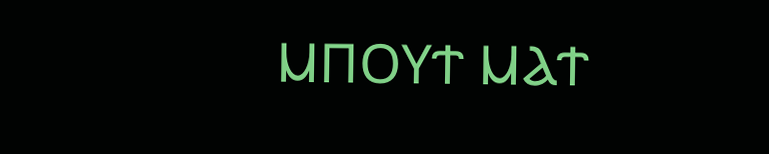ⲘⲠⲞⲨϮ ⲘⲀϮ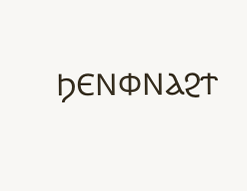ϦⲈⲚⲪⲚⲀϨϮ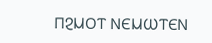ⲠϨⲘⲞⲦ ⲚⲈⲘⲰⲦⲈⲚ